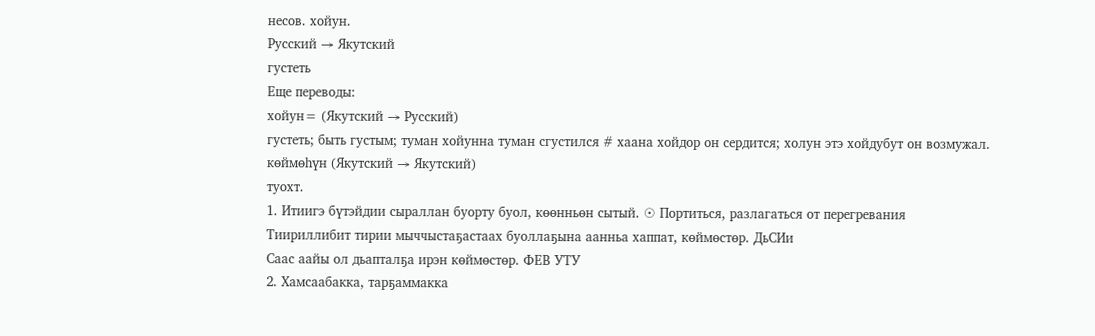несов. хойун.
Русский → Якутский
густеть
Еще переводы:
хойун= (Якутский → Русский)
густеть; быть густым; туман хойунна туман сгустился # хаана хойдор он сердится; холун этэ хойдубут он возмужал.
көймөһүн (Якутский → Якутский)
туохт.
1. Итиигэ бүтэйдии сыраллан буорту буол, көөнньөн сытый. ☉ Портиться, разлагаться от перегревания
Тиириллибит тирии мыччыстаҕастаах буоллаҕына аанньа хаппат, көймөстөр. ДьСИи
Саас аайы ол дьапталҕа ирэн көймөстөр. ФЕВ УТУ
2. Хамсаабакка, тарҕаммакка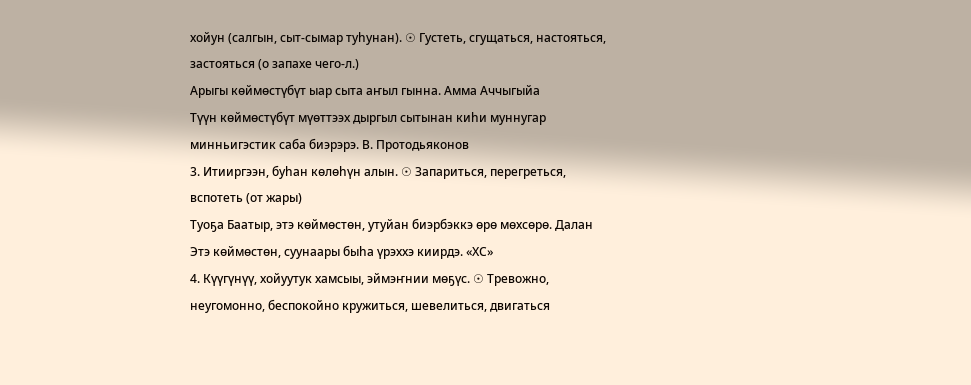хойун (салгын, сыт-сымар туһунан). ☉ Густеть, сгущаться, настояться, застояться (о запахе чего-л.)
Арыгы көймөстүбүт ыар сыта аҥыл гынна. Амма Аччыгыйа
Түүн көймөстүбүт мүөттээх дыргыл сытынан киһи муннугар минньигэстик саба биэрэрэ. В. Протодьяконов
3. Итииргээн, буһан көлөһүн алын. ☉ Запариться, перегреться, вспотеть (от жары)
Туоҕа Баатыр, этэ көймөстөн, утуйан биэрбэккэ өрө мөхсөрө. Далан
Этэ көймөстөн, суунаары быһа үрэххэ киирдэ. «ХС»
4. Күүгүнүү, хойуутук хамсыы, эймэҥнии мөҕүс. ☉ Тревожно, неугомонно, беспокойно кружиться, шевелиться, двигаться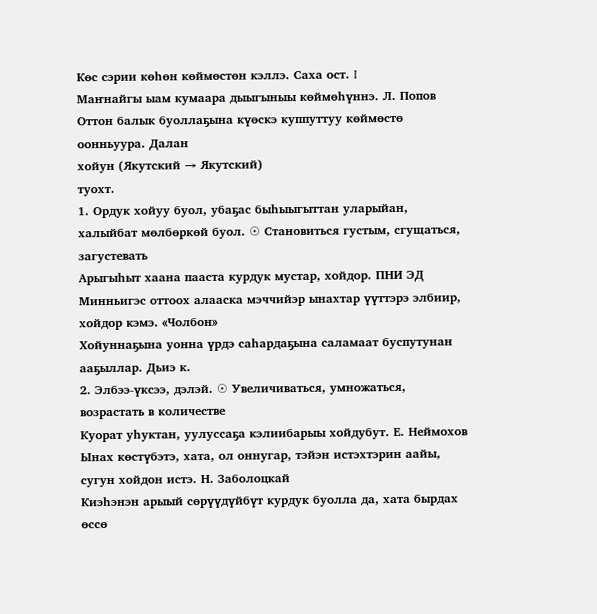Көс сэрии көһөн көймөстөн кэллэ. Саха ост. I
Маҥнайгы ыам кумаара дыыгыныы көймөһүннэ. Л. Попов
Оттон балык буоллаҕына күөскэ куппуттуу көймөстө оонньуура. Далан
хойун (Якутский → Якутский)
туохт.
1. Ордук хойуу буол, убаҕас быһыыгыттан уларыйан, халыйбат мөлбөркөй буол. ☉ Становиться густым, сгущаться, загустевать
Арыгыһыт хаана пааста курдук мустар, хойдор. ПНИ ЭД
Минньигэс оттоох алааска мэччийэр ынахтар үүттэрэ элбиир, хойдор кэмэ. «Чолбон»
Хойуннаҕына уонна үрдэ саһардаҕына саламаат буспутунан ааҕыллар. Дьиэ к.
2. Элбээ-үксээ, дэлэй. ☉ Увеличиваться, умножаться, возрастать в количестве
Куорат уһуктан, уулуссаҕа кэлиибарыы хойдубут. Е. Неймохов
Ынах көстүбэтэ, хата, ол оннугар, тэйэн истэхтэрин аайы, сугун хойдон истэ. Н. Заболоцкай
Киэһэнэн арыый сөрүүдүйбүт курдук буолла да, хата бырдах өссө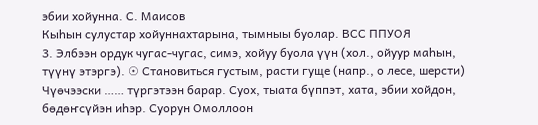эбии хойунна. С. Маисов
Кыһын сулустар хойуннахтарына, тымныы буолар. ВСС ППУОЯ
3. Элбээн ордук чугас-чугас, симэ, хойуу буола үүн (хол., ойуур маһын, түүнү этэргэ). ☉ Становиться густым, расти гуще (напр., о лесе, шерсти)
Чүөчээски …… түргэтээн барар. Суох, тыата бүппэт, хата, эбии хойдон, бөдөҥсүйэн иһэр. Суорун Омоллоон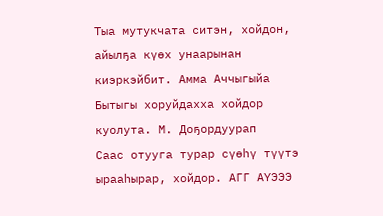Тыа мутукчата ситэн, хойдон, айылҕа күөх унаарынан киэркэйбит. Амма Аччыгыйа
Бытыгы хоруйдахха хойдор куолута. М. Доҕордуурап
Саас отууга турар сүөһү түүтэ ырааһырар, хойдор. АГГ АҮЭЭЭ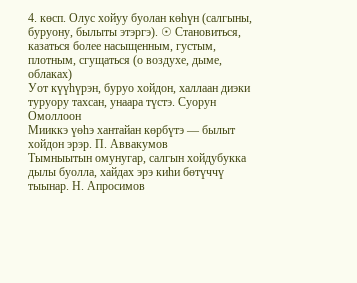4. көсп. Олус хойуу буолан көһүн (салгыны, буруону, былыты этэргэ). ☉ Становиться, казаться более насыщенным, густым, плотным, сгущаться (о воздухе, дыме, облаках)
Уот күүһүрэн, буруо хойдон, халлаан диэки туруору тахсан, унаара түстэ. Суорун Омоллоон
Мииккэ үөһэ хантайан көрбүтэ — былыт хойдон эрэр. П. Аввакумов
Тымныытын омунугар, салгын хойдубукка дылы буолла, хайдах эрэ киһи бөтүччү тыынар. Н. Апросимов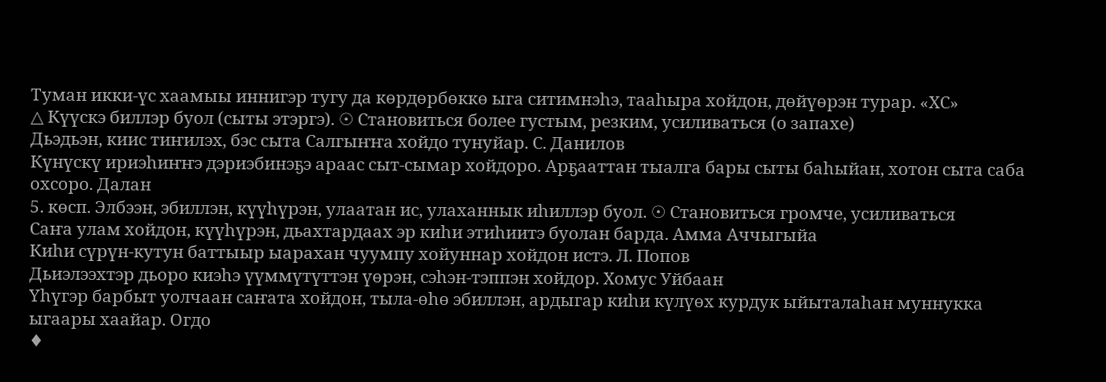Туман икки-үс хаамыы иннигэр тугу да көрдөрбөккө ыга ситимнэһэ, тааһыра хойдон, дөйүөрэн турар. «ХС»
△ Күүскэ биллэр буол (сыты этэргэ). ☉ Становиться более густым, резким, усиливаться (о запахе)
Дьэдьэн, киис тиҥилэх, бэс сыта Салгыҥҥа хойдо тунуйар. С. Данилов
Күнүскү ириэһиҥҥэ дэриэбинэҕэ араас сыт-сымар хойдоро. Арҕааттан тыалга бары сыты баһыйан, хотон сыта саба охсоро. Далан
5. көсп. Элбээн, эбиллэн, күүһүрэн, улаатан ис, улаханнык иһиллэр буол. ☉ Становиться громче, усиливаться
Саҥа улам хойдон, күүһүрэн, дьахтардаах эр киһи этиһиитэ буолан барда. Амма Аччыгыйа
Киһи сүрүн-кутун баттыыр ыарахан чуумпу хойуннар хойдон истэ. Л. Попов
Дьиэлээхтэр дьоро киэһэ үүммүтүттэн үөрэн, сэһэн-тэппэн хойдор. Хомус Уйбаан
Үһүгэр барбыт уолчаан саҥата хойдон, тыла-өһө эбиллэн, ардыгар киһи күлүөх курдук ыйыталаһан муннукка ыгаары хаайар. Огдо
♦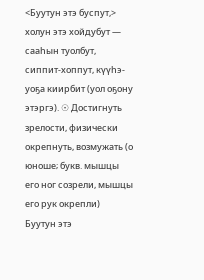<Буутун этэ буспут,> холун этэ хойдубут — сааһын туолбут, сиппит-хоппут, күүһэ-уоҕа киирбит (уол оҕону этэргэ). ☉ Достигнуть зрелости, физически окрепнуть, возмужать (о юноше; букв. мышцы его ног созрели, мышцы его рук окрепли)
Буутун этэ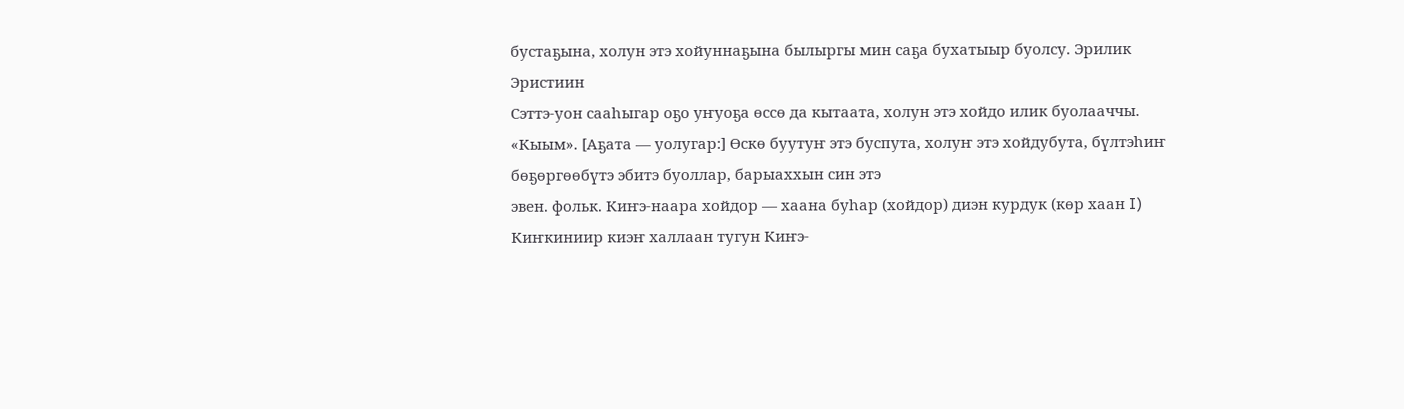бустаҕына, холун этэ хойуннаҕына былыргы мин саҕа бухатыыр буолсу. Эрилик Эристиин
Сэттэ-уон сааһыгар оҕо уҥуоҕа өссө да кытаата, холун этэ хойдо илик буолааччы. «Кыым». [Аҕата — уолугар:] Өскө буутуҥ этэ буспута, холуҥ этэ хойдубута, бүлтэһиҥ бөҕөргөөбүтэ эбитэ буоллар, барыаххын син этэ
эвен. фольк. Киҥэ-наара хойдор — хаана буһар (хойдор) диэн курдук (көр хаан I)
Киҥкиниир киэҥ халлаан тугун Киҥэ-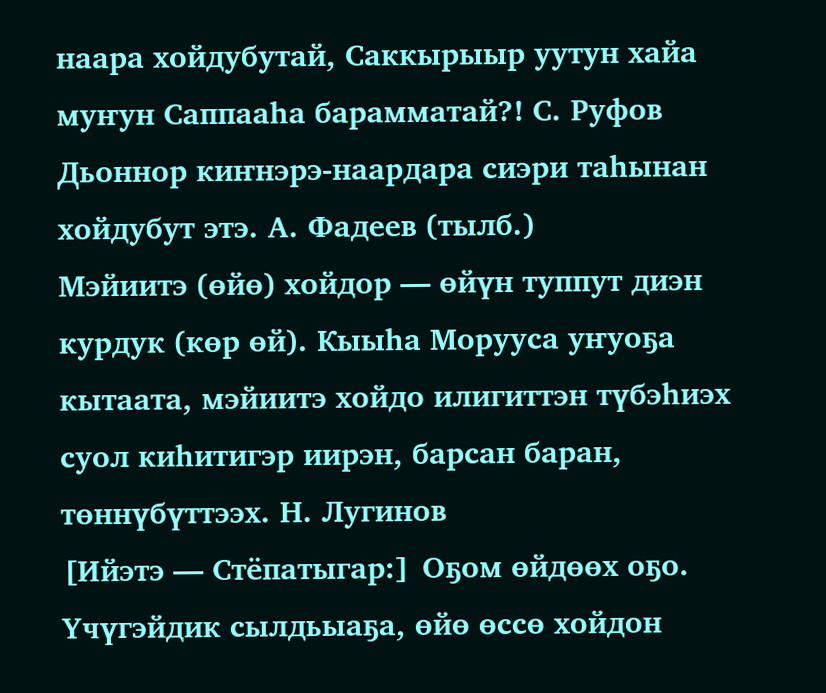наара хойдубутай, Саккырыыр уутун хайа муҥун Саппааһа барамматай?! С. Руфов
Дьоннор киҥнэрэ-наардара сиэри таһынан хойдубут этэ. А. Фадеев (тылб.)
Мэйиитэ (өйө) хойдор — өйүн туппут диэн курдук (көр өй). Кыыһа Морууса уҥуоҕа кытаата, мэйиитэ хойдо илигиттэн түбэһиэх суол киһитигэр иирэн, барсан баран, төннүбүттээх. Н. Лугинов
[Ийэтэ — Стёпатыгар:] Оҕом өйдөөх оҕо. Үчүгэйдик сылдьыаҕа, өйө өссө хойдон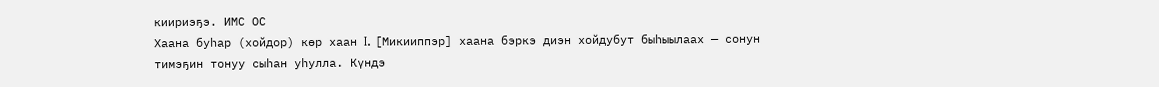киириэҕэ. ИМС ОС
Хаана буһар (хойдор) көр хаан I. [Микииппэр] хаана бэркэ диэн хойдубут быһыылаах — сонун тимэҕин тонуу сыһан уһулла. Күндэ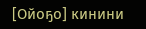[Ойоҕо] кинини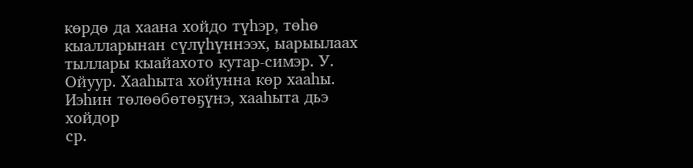көрдө да хаана хойдо түһэр, төһө кыалларынан сүлүһүннээх, ыарыылаах тыллары кыайахото кутар-симэр. У. Ойуур. Хааһыта хойунна көр хааһы. Иэһин төлөөбөтөҕүнэ, хааһыта дьэ хойдор
ср.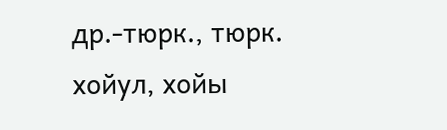др.-тюрк., тюрк. хойул, хойы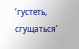‘густеть, сгущаться’